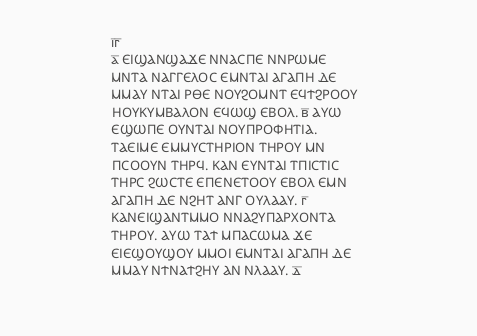ⲓ̅ⲅ̅
ⲁ̅ ⲈⲒϢⲀⲚϢⲀϪⲈ ⲚⲚⲀⲤⲠⲈ ⲚⲚⲢⲰⲘⲈ ⲘⲚⲦⲀ ⲚⲀⲄⲄⲈⲖⲞⲤ ⲈⲘⲚⲦⲀⲒ ⲀⲄⲀⲠⲎ ⲆⲈ ⲘⲘⲀⲨ ⲚⲦⲀⲒ ⲢⲐⲈ ⲚⲞⲨϨⲞⲘⲚⲦ ⲈϤϮϨⲢⲞⲞⲨ ⲎⲞⲨⲔⲨⲘⲂⲀⲖⲞⲚ ⲈϤⲰϢ ⲈⲂⲞⲖ. ⲃ̅ ⲀⲨⲰ ⲈϢⲰⲠⲈ ⲞⲨⲚⲦⲀⲒ ⲚⲞⲨⲠⲢⲞⲪⲎⲦⲒⲀ. ⲦⲀⲈⲒⲘⲈ ⲈⲘⲘⲨⲤⲦⲎⲢⲒⲞⲚ ⲦⲎⲢⲞⲨ ⲘⲚ ⲠⲤⲞⲞⲨⲚ ⲦⲎⲢϤ. ⲔⲀⲚ ⲈⲨⲚⲦⲀⲒ ⲦⲠⲒⲤⲦⲒⲤ ⲦⲎⲢⲤ ϨⲰⲤⲦⲈ ⲈⲠⲈⲚⲈⲦⲞⲞⲨ ⲈⲂⲞⲖ ⲈⲘⲚ ⲀⲄⲀⲠⲎ ⲆⲈ ⲚϨⲎⲦ ⲀⲚⲄ ⲞⲨⲖⲀⲀⲨ. ⲅ̅ ⲔⲀⲚⲈⲒϢⲀⲚⲦⲘⲘⲞ ⲚⲚⲀϨⲨⲠⲀⲢⲬⲞⲚⲦⲀ ⲦⲎⲢⲞⲨ. ⲀⲨⲰ ⲦⲀϮ ⲘⲠⲀⲤⲰⲘⲀ ϪⲈ ⲈⲒⲈϢⲞⲨϢⲞⲨ ⲘⲘⲞⲒ ⲈⲘⲚⲦⲀⲒ ⲀⲄⲀⲠⲎ ⲆⲈ ⲘⲘⲀⲨ ⲚϮⲚⲀϮϨⲎⲨ ⲀⲚ ⲚⲖⲀⲀⲨ. ⲇ̅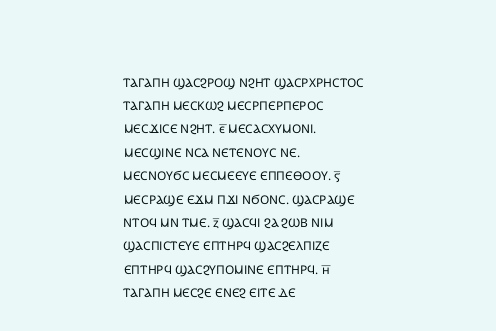ⲦⲀⲄⲀⲠⲎ ϢⲀⲤϨⲢⲞϢ ⲚϨⲎⲦ ϢⲀⲤⲢⲬⲢⲎⲤⲦⲞⲤ ⲦⲀⲄⲀⲠⲎ ⲘⲈⲤⲔⲰϨ ⲘⲈⲤⲢⲠⲈⲢⲠⲈⲢⲞⲤ ⲘⲈⲤϪⲒⲤⲈ ⲚϨⲎⲦ. ⲉ̅ ⲘⲈⲤⲀⲤⲬⲨⲘⲞⲚⲒ. ⲘⲈⲤϢⲒⲚⲈ ⲚⲤⲀ ⲚⲈⲦⲈⲚⲞⲨⲤ ⲚⲈ. ⲘⲈⲤⲚⲞⲨϬⲤ ⲘⲈⲤⲘⲈⲈⲨⲈ ⲈⲠⲠⲈⲐⲞⲞⲨ. ⲋ̅ ⲘⲈⲤⲢⲀϢⲈ ⲈϪⲘ ⲠϪⲒ ⲚϬⲞⲚⲤ. ϢⲀⲤⲢⲀϢⲈ ⲚⲦⲞϤ ⲘⲚ ⲦⲘⲈ. ⲍ̅ ϢⲀⲤϤⲒ ϨⲀ ϨⲰⲂ ⲚⲒⲘ ϢⲀⲤⲠⲒⲤⲦⲈⲨⲈ ⲈⲠⲦⲎⲢϤ ϢⲀⲤϨⲈⲖⲠⲒⲌⲈ ⲈⲠⲦⲎⲢϤ ϢⲀⲤϨⲨⲠⲞⲘⲒⲚⲈ ⲈⲠⲦⲎⲢϤ. ⲏ̅ ⲦⲀⲄⲀⲠⲎ ⲘⲈⲤϨⲈ ⲈⲚⲈϨ ⲈⲒⲦⲈ ⲆⲈ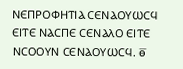ⲚⲈⲠⲢⲞⲪⲎⲦⲒⲀ ⲤⲈⲚⲀⲞⲨⲰⲤϤ ⲈⲒⲦⲈ ⲚⲀⲤⲠⲈ ⲤⲈⲚⲀⲖⲞ ⲈⲒⲦⲈ ⲚⲤⲞⲞⲨⲚ ⲤⲈⲚⲀⲞⲨⲰⲤϤ. ⲑ̅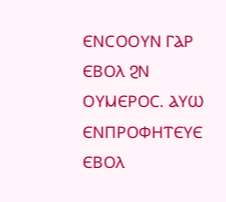ⲈⲚⲤⲞⲞⲨⲚ ⲄⲀⲢ ⲈⲂⲞⲖ ϨⲚ ⲞⲨⲘⲈⲢⲞⲤ. ⲀⲨⲰ ⲈⲚⲠⲢⲞⲪⲎⲦⲈⲨⲈ ⲈⲂⲞⲖ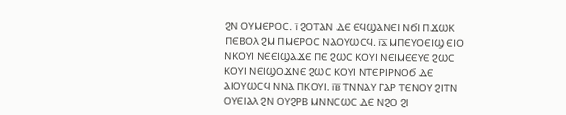ϨⲚ ⲞⲨⲘⲈⲢⲞⲤ. ⲓ̅ ϨⲞⲦⲀⲚ ⲆⲈ ⲈϤϢⲀⲚⲈⲒ ⲚϬⲒ ⲠϪⲰⲔ ⲠⲈⲂⲞⲖ ϨⲘ ⲠⲘⲈⲢⲞⲤ ⲚⲀⲞⲨⲰⲤϤ. ⲓ̅ⲁ̅ ⲘⲠⲈⲨⲞⲈⲒϢ ⲈⲒⲞ ⲚⲔⲞⲨⲒ ⲚⲈⲈⲒϢⲀϪⲈ ⲠⲈ ϨⲰⲤ ⲔⲞⲨⲒ ⲚⲈⲒⲘⲈⲈⲨⲈ ϨⲰⲤ ⲔⲞⲨⲒ ⲚⲈⲒϢⲞϪⲚⲈ ϨⲰⲤ ⲔⲞⲨⲒ ⲚⲦⲈⲢⲒⲢⲚⲞϬ ⲆⲈ ⲀⲒⲞⲨⲰⲤϤ ⲚⲚⲀ ⲠⲔⲞⲨⲒ. ⲓ̅ⲃ̅ ⲦⲚⲚⲀⲨ ⲄⲀⲢ ⲦⲈⲚⲞⲨ ϨⲒⲦⲚ ⲞⲨⲈⲒⲀⲖ ϨⲚ ⲞⲨϨⲢⲂ ⲘⲚⲚⲤⲰⲤ ⲆⲈ ⲚϨⲞ ϨⲒ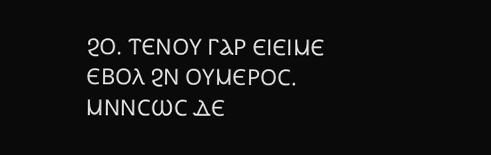ϨⲞ. ⲦⲈⲚⲞⲨ ⲄⲀⲢ ⲈⲒⲈⲒⲘⲈ ⲈⲂⲞⲖ ϨⲚ ⲞⲨⲘⲈⲢⲞⲤ. ⲘⲚⲚⲤⲰⲤ ⲆⲈ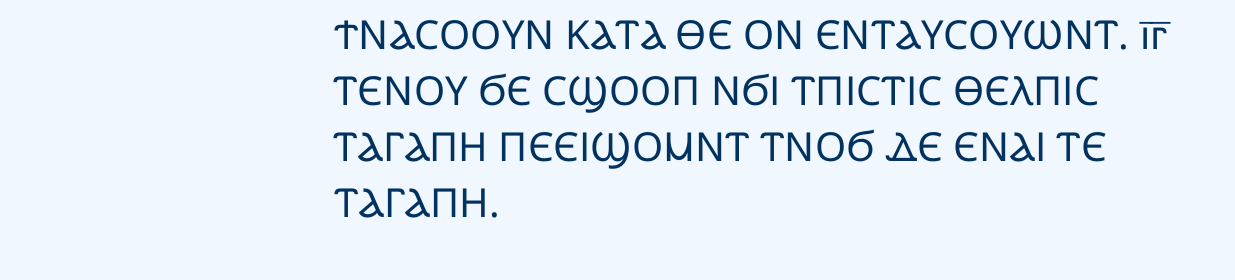ϮⲚⲀⲤⲞⲞⲨⲚ ⲔⲀⲦⲀ ⲐⲈ ⲞⲚ ⲈⲚⲦⲀⲨⲤⲞⲨⲰⲚⲦ. ⲓ̅ⲅ̅ ⲦⲈⲚⲞⲨ ϬⲈ ⲤϢⲞⲞⲠ ⲚϬⲒ ⲦⲠⲒⲤⲦⲒⲤ ⲐⲈⲖⲠⲒⲤ ⲦⲀⲄⲀⲠⲎ ⲠⲈⲈⲒϢⲞⲘⲚⲦ ⲦⲚⲞϬ ⲆⲈ ⲈⲚⲀⲒ ⲦⲈ ⲦⲀⲄⲀⲠⲎ.